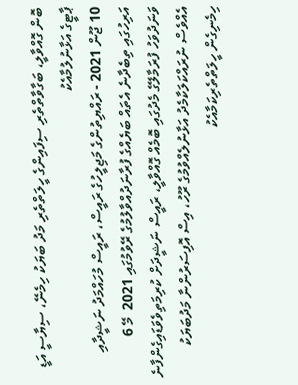ބޮން ގޮއްވާލީ، ބަގާވާތްތެރި ސިފައިންގެ ހީލަތްތެރި މަދު ބަޔަކު ހިމެނޭ، ސިޔާސީ އަޑީ ޕާޓީގެ އަޅާނުލުމާއެކު
10 ޖޫން 2021 - ރައްޔިތުންގެ މަޖިލީހުގެ ރައީސް، ރައީސް މުހައްމަދު ނަޝީދާއި އަރިހުގައި ތިބެދާނެ އެތައް ބަޔެއްގެ ފުރާނަދުއްވާލުމުގެ ރޭވުމުގައި 2021  މޭ 6 ވަނަދުވަހު ފުރަމާލޭގެ މެދުގައި ބޮމެއް ގޮއްވާލީ، ރައީސް ނަޝީދަށް ކުރިމަތިވެވަޑައިގެންފާނެ އެއްވެސް ނުރައްކަލަކާމެދު އަޅާނުލެއްވުމުގެ ރޫހު، އިސް އޮފިސަރުންނާ މަދުބަޔަކު ހިމެނިގެން ހީލަތްތެރިކަމާއެކު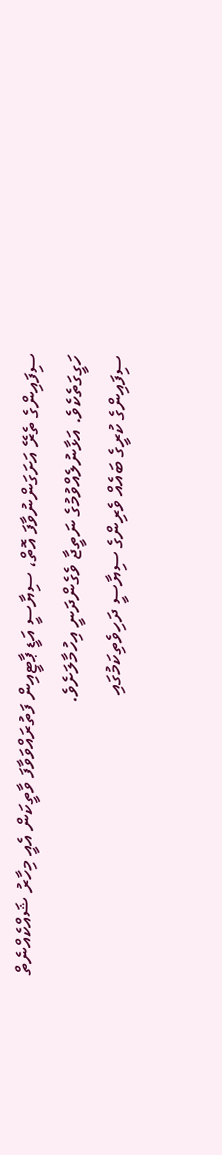ސިފައިންގެ ތެރޭ އަށަގަންނުވާފަ އޮތް، ސިޔާސީ އަޑީ ޕާޓީއިން ފަތުރައްވަވާފަ ވާތީކަން އެއީ މިހާރު ޝައްކެއްނެތް ހަގީގަތެކެވެ. އަޅާނުލެއްވުމުގެ ނަތީޖާ ވެގެންދަނީ އިހުމާލަށެވެ.
ސިފައިންގެ ކުރީގެ ބައެއް ވެރިންގެ ސިޔާސީ ދަހިވެތިކަމުގައި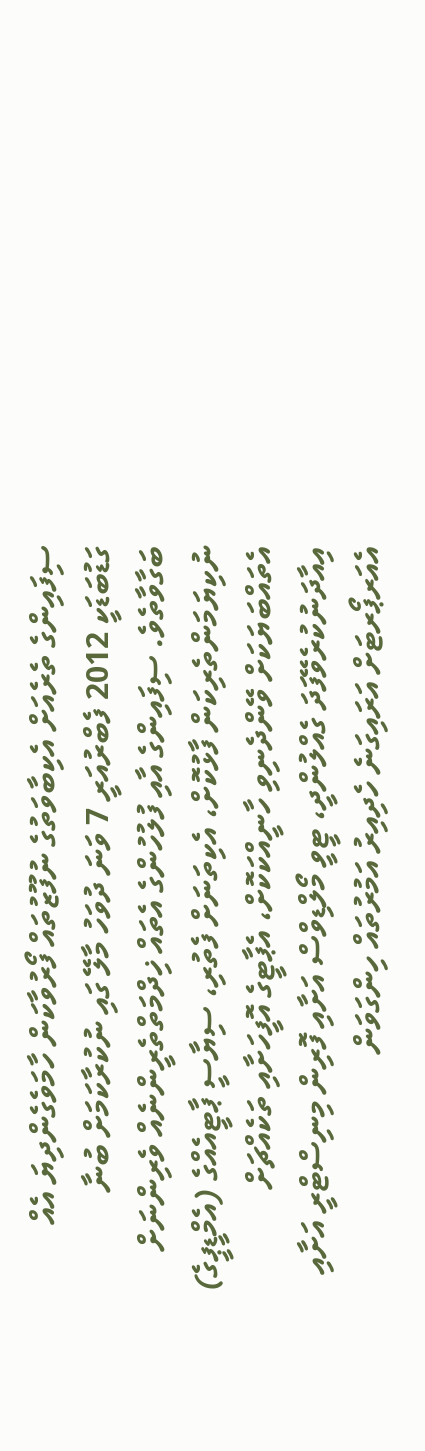ސިފައިންގެ ތެރެއަށް އެކިބާވަތުގެ ނުފޫޒުތައް ފޯރުވާކަން ހާމަވެގެންދިޔަ އެއް ގަޑުބަޑަކީ 2012 ފެބްރުއަރީ 7 ވަނަ ދުވަހު މާލޭ ގައި ނުކުރާކަމަށް ބުނާ ބަގާވާތެވެ. ސިފައިންގެ އާއި ފުލުހުންގެ އެތައް ޚިދްމަތްތެރީންނެއް ވެރިންނަށް ނުކިޔަމަންތެރިކަން ފާޅުކޮށް، އެކިތަނަށް ފެތުރި، ސިޔާސީ ޕާޓީއެއްގެ (އެމްޑީޕީގެ) އެތައްބަޔަކަށް ވޭންދެނިވި ހާނީއްކަކޮށް، އެޕާޓީގެ އޮފީހަށާއި ތަކެއްޗަށް އިއާދަނުކުރެވޭފަދަ ގެއްލުންދީ، ޓީވީ މޯލްޑިވްސް އަށާއި ފޮރިން މިނިސްޓްރީ އަށާއި އެއަރޕޯރޓަށް އަރައިގަނެ ހެދިއިރު އަމުރުތައް ހިންގަވަން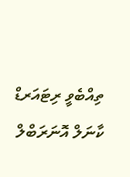ތިއްބެވީ ރިޓައަރޑް ކާނަލް އޮނަރަބްލް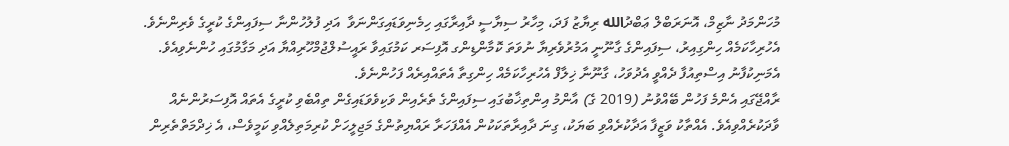މުހަންމަދު ނާޒިމް، އޮނަރަބްލް ޢަބްދުالله ރިޔާޒު ފަދަ، މިހާރު ސިޔާސީ ދާއިރާގައި ހިމެނިވަޑައިގަންނަވާ  އަދި ފުލުހުންނާ ސިފައިންގެ ކުރީގެ ވެރިންނެވެ. އެހުރިހާކަމެއް ހިންގިއިރު، ސިފައިންގެ ގާނޫނީ އަމުރުވެރިޔާ ނުވަތަ ކޮމާންޑިންގ އޮފިސަރ ކަމުގައިވާ ރައީސުލްޖުމްހޫރިއްޔާ އަދި މަގާމުގައި ހުންނެވިއެވެ. އެމަނިކުފާނު އިސްތިއުފާ ދެއްވީ އެދުވަހު، ގާނޫނާ ޚިލާފް އެހުރިހާކަމެއް ހިންގިތާ އެތައްއިރެއް ފަހުންނެވެ.
ރާއްޖޭގައި އެންމެ ފަހުން ބޭއްވުނު (2019 ގެ) އާންމު އިންތިޚާބުގައި ސިފައިންގެ ތެރެއިން ވަކިވެވަޑައިގެން ތިއްބެވި ކުރީގެ އެތައް އޮފިސަރުންނެއް ވާދަކުރެއްވިއެވެ. އެއްތާކު ވަޒީފާ އަދާކުރެއްވި ބަޔަކު، ގިނަ ދާއިރާތަކަކުން އެއްފަހަރާ ރައްޔިތުންގެ މަޖިލީހަށް ކުރިމަތިލެއްވި ކަމީވެސް، އެ ޚިދްމަތްތެރިން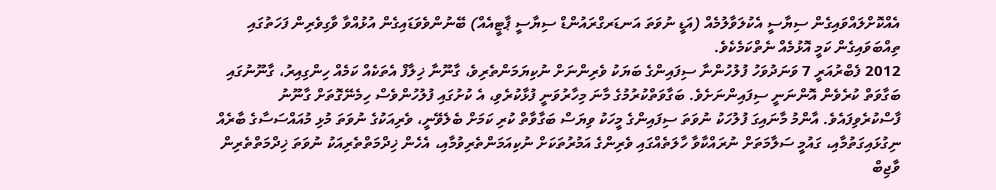އެއްކޮށްލައްވައިގެން ސިޔާސީ އެކުލަވާލުމެއް (އަޑީ ނުވަތަ އަނޑަރގްރައުންޑް ސިޔާސީ ޕާޓީއެއް) ބޭނުންވެވަޑައިގެން އުޅުއްވާ ވާގިވެރިން ފަހަތުގައި ތިއްބަވައިގެން ކަމީ އޮޅުމެއް ނެތްކަމެކެވެ.
2012 ފެބްރުއަރީ 7 ވަނަދުވަހު ފުލުހުންނާ ސިފައިންގެ ބަޔަކު ވެރިންނަށް ނުކިޔަމަންތެރިވެ، ގާނޫނާ ޚިލާފް އެތަކެއް ކަމެއް ހިންގިއިރު، ގާނޫނުގައި ބަގާވަތް ކުރެވެން އޮންނަނީ ސިފައިންނަށެވެ. ބަގާވަތްކުރުމުގެ މާނަ މިހާރުވަނީ ފުޅާކުރެވި، އެ ކުށުގައި ފުލުހުންވެސް ހިމެނޭގޮތަށް ގާނޫނު ފާސްކުރެވިފައެވެ. އާންމު މާނައިގަ ފުލުހަކު ނުވަތަ ސިފައިންގެ މީހަކު ވިޔަސް ބަގާވާތް ކުރި ކަމަށް ބެލެވޭނީ، ވެރިއަކުގެ ނުވަތަ މުޅި މުއައްސަސާގެ ބާރެއް ނިގުޅައިގަތުމާއި، ގައުމީ ސަލާމަތަށް ނުރައްކާވާ ހާލަތެއްގައި ވެރިންގެ އަމުރުތަކަށް ނުކިއަމަންތެރިވުމާއި، އެހެން ޚިދްމަތްތެރިއަކު ނުވަތަ ޚިދްމަތްތެރިން ވާޖިބް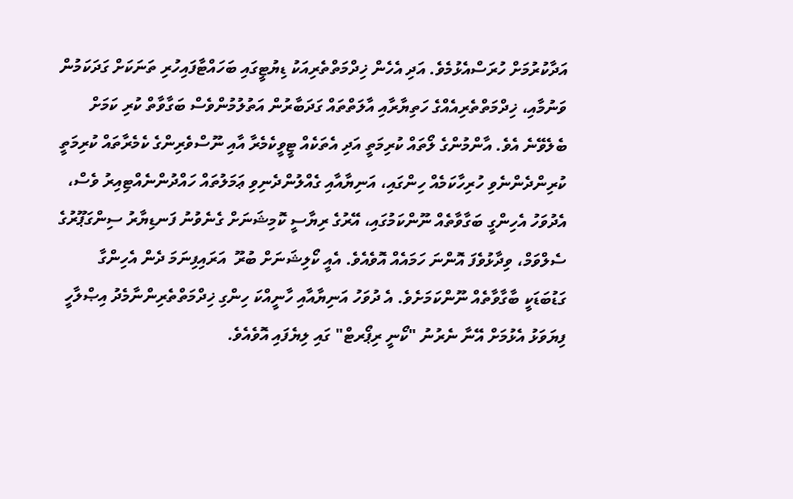އަދާކުރުމަށް ހުރަސްއެޅުމެވެ. އަދި އެހެން ޚިދްމަތްތެރިއަކު ޑިޔުޓީގައި ބަހައްޓާފައިހުރި ތަނަކަށް ގަދަކަމުން ވަނުމާއި، ޚިދްމަތްތެރިއެއްގެ ހަތިޔާރާއި އާލަތްތައް ގަދަބާރުން އަތުލުމުންވެސް ބަގާވާތް ކުރި ކަމަށް ބެލެވޭނެ އެވެ. އާންމުންގެ ލޯތައް ކުރިމަތީ އަދި އެތަކެއް ޓީވީކެމެރާ އާއި ނޫސްވެރިންގެ ކެމެރާތައް ކުރިމަތީ ކުރިންދެންނެވި ހުރިހާކަމެއް ހިންގައި، އަނިޔާއާއި ގެއްލުންދެނިވި ޢަމަލުތައް ހައްދުންނެއްޓިއިރު ވެސް، އެދުވަހު އެހިންގީ ބަގާވާތެއް ނޫންކަމުގައި، އޭރުގެ ރިޔާސީ ކޮމިޝަނަށް ގެނެވުނު ފަނޑިޔާރު ސިންގަޕޫރުގެ ސެލްވަމް، ވިދާޅުވެފަ އޮންނަ ހަމައެއް އޮވެއެވެ. އެއީ ކޯލިޝަނަށް ބުރޫ  އަރައިފިނަމަ ދެން އެހިންގާ ގަޑުބަޑަކީ ބާގާވާތެއް ނޫންކަމަށެވެ. އެ ދުވަހު އަނިޔާއާއި ހާނީއްކަ ހިންގި ޚިދްމަތްތެރިންނާމެދު އިޞްލާހީ ފިޔަވަޅު އެޅުމަށް އޭނާ ނެރުނު "ކޯނީ ރިޕޯރޓް" ގައި ލިޔެފައި އޮވެއެވެ.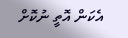އެކަން އޮތީ ނުކޮށް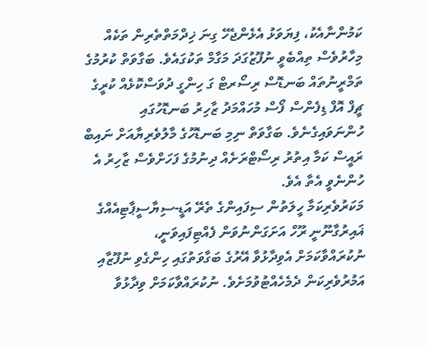ކަމުންނާއެކު، ފިޔަވަޅު އެޅެންޖެހޭ ގިނަ ޚިދްމަތްތެރިން ތަކެއް މިހާރުވެސް ތިއްބެވީ ނުފޫޒުގަދަ މަގާމް ތަކުގައެވެ. ބަގާވަތް ކުރުމުގެ ތަމްރީނުތައް ބަނޑޮސް ރިސޯރޓް ގަ ހިންގީ ދުވަސްކޮޅެއް ކުރީގެ ޗީފް އޮފް ޑިފެންސް ފޯސް މުހައްމަދު ޒާހިރު ބަނޑޮހުގައި ހުންނަވައިގެނެވެ. ބަގާވަތް ނިމި ބަނޑޮހުގެ މާލުވެރިޔާއަށް ނައިބް ރައީސް ކަމާ އިތުރު ރިސޯޓްރަށެއް ދިނުމުގެ ފަހަށްވެސް ޒާހިރު އެ ހުންނެވީ އެތާ އެވެ.
މަކަރުވެރިކަމާ ހީލަތުން ސިފައިންގެ ތެރޭ އަޑީ-ސިޔާސީޕާޓިއެއްގެ ޣައިރުގާނޫނީ ރޫހް އަށަގަންނުވަން ފެއްޓިފައިވަނީ، ނުކުރައްވާކަމަށް އެވިދާޅުވާ އޭރުގެ ބަގާވަތުގައި ހިންގެވި ނުފޫޒާއި އަމުރުވެރިކަން ދެމެހެއްޓުވުމަށެވެ. ނުކުރައްވާކަމަށް ވިދާޅުވާ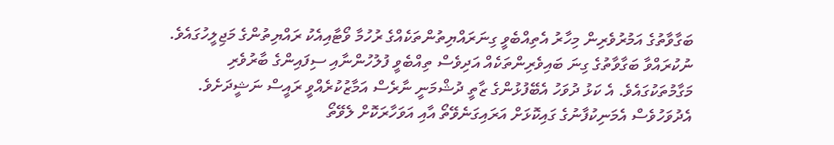ބަގާވާތުގެ އަމުރުވެރިން މިހާރު އެތިއްބެވީ ގިނަރައްޔިތުންތަކެއްގެ ރުހުމާ ވޯޓާއިއެކު ރައްޔިތުންގެ މަޖިލީހުގައެވެ. ނުކުރައްވާ ބަގާވާތުގެ ގިނަ ބައިވެރިންތަކެއް އަދިވެސް ތިއްބެވީ ފުލުހުންނާއި ސިފައިންގެ ބާރުވެރި މަގާމުތަކުގައެވެ. އެ ކަޅު ދުވަހު އެބޭފުޅުންގެ ޒާތީ ދުޝްމަނީ ނާރެސް އަމާޒުކުރެއްވީ ރައީސް ނަޝީދަށެވެ. އެދުވަހުވެސް އެމަނިކުފާނުގެ ގައިކޮޅަށް އަރައިގަނެވޭތޯ އާއި އަވަހާރަކޮށް ލެވޭތޯ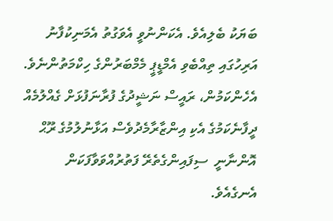ބަޔަކު ބެލިއެވެ. އެކަންނުވީ އެވަގުތު އެމަނިކުފާނު އަރިހުގައި ތިއްބެވި އެމްޑީޕީ މެމްބަރުންގެ ހިކްމަތުންނެވެ. އެހެންކަމުން، ރައީސް ނަޝީދުގެ ފުރާނަފުޅަށް ގެއްލުމެއް ދީފާނެކަމުގެ އެކި އިންޒާރާމެދުވެސް އަޅާނުލުމުގެ ރޫޙް އޮންނާނީ  ސިފައިންގެތެރޭ ފަތުރުއްވަވާފަކަން އެނގެއެވެ.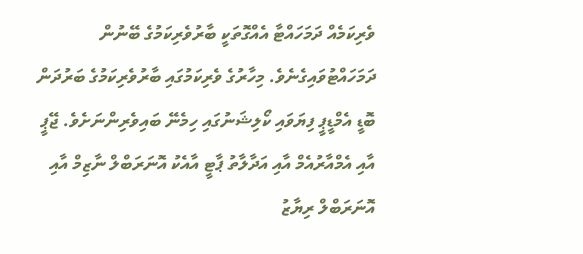ވެރިކަމެއް ދަމަހައްޓާ އެއްގޮތަކީ ބާރުވެރިކަމުގެ ބޭނުން ދަމަހައްޓުވައިގެނެވެ. މިހާރުގެ ވެރިކަމުގައި ބާރުވެރިކަމުގެ ބަރުދަން ބޮޑީ އެމްޑީޕީ ފިޔަވައި ކޯލިޝަނުގައި ހިމެނޭ ބައިވެރިންނަށެވެ. ޖޭޕީ އާއި އެމްއާރުއެމް އާއި އަދާލާތު ޕާޓީ އާއެކު އޮނަރަބްލް ނާޒިމް އާއި އޮނަރަބްލް ރިޔާޒު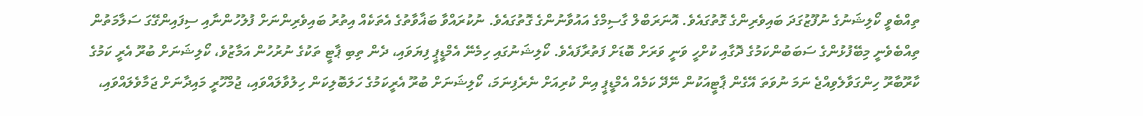ތިއްބެވީ ކޯލިޝަނުގެ ނުފޫޒުގަދަ ބައިވެރިންގެ ގޮތުގައެވެ. އޮނަރަބްލް ގާސިމްގެ އައުވާނުންގެ ގޮތުގައެވެ. ނުކުރައްވާ ބަޣާވާތުގެ އެތަކެއް އިތުރު ބައިވެރިންނަށް ފުލުހުންނާއި ސިފައިންގޭގަ ސަލާމަތުން ތިއްބެވެނީ މިބޭފުޅުންގެ ސަބަބުންކަމުގެ ދޮގާއި ކުށްހީ ވަނީ ވަރަށް ބޮޑަށް ފަތުރާފައެވެ. ކޯލިޝަނުގައި ހިމެނޭ އެމްޑީޕީ ފިޔަވައި، ދެން ތިބި ޕާޓީ ތަކުގެ ނުރުހުން އަމާޒުވެ، ކޯލިޝަނަށް ބުރޫ އެރީ ކަމުގެ ކާރޫބާރޫ ހިންގަވާލެވިއްޖެ ނަމަ ނުވަތަ އޭގެން ޕާޓީއަކުން ނޭދޭ ކަމެއް އެމްޑީޕީ އިން ކުރިއަށް ނެރެފިނަމަ، ކޯލިޝަނަށް ބުރޫ އެރީކަމުގެ ހަލަބޮލިކަން ހިލުވާލައްވައި، ޖުމްހޫރީ މައިދާނަށް ޖަމާވެލައްވައި،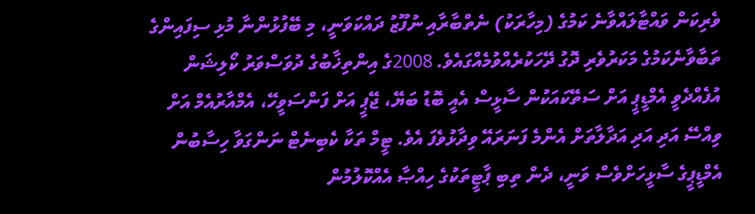ވެރިކަން ވައްޓާލައްވާނެ ކަމުގެ (މިހާރަކު) ނެތްބާރާއި ނުފޫޒު ދައްކަވަނީ، މި ބޭފުޅުންނާ މުޅި ސިފައިންގެ ތަބާވާނެކަމުގެ މަކަރުވެރި ދޮގު ދޭހަކުރެއްވުމެއްގައެވެ. 2008ގެ އިންތިޚާބުގެ ދުވަސްވަރު ކޯލިޝަން އުފެއްދެވީ އެމްޑީޕީ އަށް ސަތޭކައަކުން ސާޅީސް އެއީ ބޮޑު ބަޔޭ، ޖޭޕީ އަށް ފަންސަވީހޭ، އެމްއާރުއެމް އަށް ވިއްސޭ އަދި އަދި އަދާލާތަށް އެންމެ ފަނަރައޭ ވިދާޅުވެފަ އެވެ. ޓީމް ތަކާ ކެބިނެޓް ނަންގަވާ ހިސާބުން އެމްޑީޕީގެ ސާޅީހަށްވެސް ވަނީ، ދެން ތިބި ޕާޓީތަކުގެ ހިއްޞާ އެއްކޮލުމުން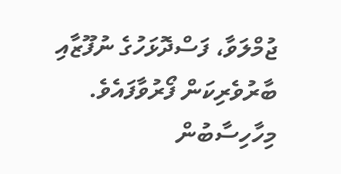ޖުމްލަވާ، ފަސްދޮޅަހުގެ ނުފޫޒާއި ބާރުވެރިކަން ފޯރުވާފައެވެ. މިހާހިސާބުން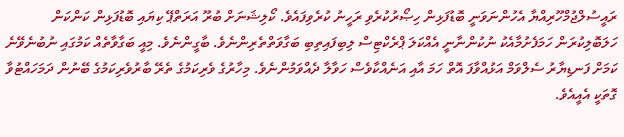ރައީސުލްޖުމްހޫރިއްޔާ އެހުންނަވަނީ ބޮޑުފަޅިން ހިޞޯރުކުރެވި ރަހީނު ކުރެވިފައެވެ. ކޯލިޝަނަށް ބުރޫ އަރަތްޕޭ ކިޔައި ބޮޑުފަޅިން ކަންކަން ހަލަބޮލިކުރަން ހަމަފެށުމާއެކު ނުކުންނާނީ އެއްކަލަ ޕްރެކްޓިސް ލިބިފައިތިބި ބަގާވަތްތެރިންނެވެ. ބާގީންނެވެ. މިއީ ބަގާވާތެއް ކަމުގައި ނުބުނެވޭނެ ކަމަށް ފަނޑިޔާރު ސެލްވަމް އަޅުއްވާފަ އޮތް ހަމަ އާއި އަނެއްކާވެސް ހަވާލާ ދެއްވަމުންނެވެ. މިހާރުގެ ވެރިކަމުގެ ތެރޭ ބާރުވެރިކަމުގެ ބޭނުން ދަމަހައްޓުވާ ގޮތަކީ އެއީއެވެ.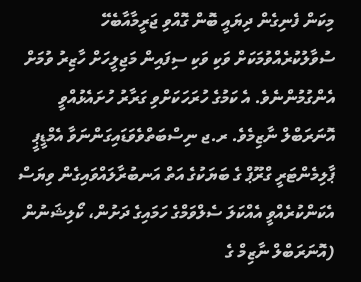މިކަން ފެނިގެން ދިޔައީ ބޮން ގޮއްވި ޖަރީމާއާބެހޭ ސުވާލުކުރެއްވުމަކަށް ވަކި ވަކި ސިފައިން މަޖިލީހަށް ހާޒިރު ވުމަށް އެންގުމުންނެވެ. އެ ކަމުގެ ހުރަހަކަށްވި ގަރާރު ހުށައެޅުއްވީ އޮނަރަބްލް ނާޒިމެވެ. ރ.ޖ ނިސްބަތްވެވަޑައިގަންނަވާ އެމްޑީޕީ ޕާލިމެންޓަރީ ގްރޫޕް ގެ ބަޔަކުގެ އަތް އަނބުރާލައްވައިގެން ވިޔަސް އެކަންކުރެއްވީ އެއްކަލަ ސެލްވަމްގެ ހަމައިގެ ދަށުން، ކޯލިޝަނުން (އޮނަރަބްލް ނާޒިމް ގެ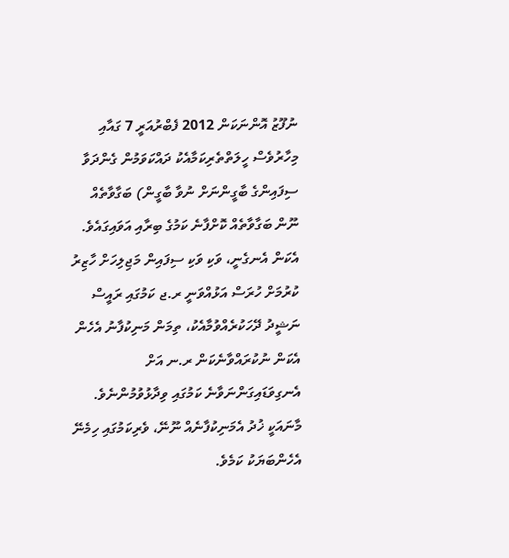ނުފޫޒު އޮންނަކަން 2012 ފެބްރުއަރީ 7 ގައާއި މިހާރުވެސް ހީލަތްތެރިކަމާއެކު ދައްކަވަމުން ގެންދަވާ ސިފައިންގެ ބާގީންނަށް ނުވާ ބާގީން) ބަގާވާތެއް ނޫން ބަގާވާތެއް ކޮށްފާނެ ކަމުގެ ބިރާއި އަވައިގައެވެ. އެކަން އެނގެނީ، ވަކި ވަކި ސިފައިން މަޖިލިހަށް ހާޒިރު ކުރުމަށް ހުރަސް އަޅުއްވަނީ ރ.ޖ ކަމުގައި ރައީސް ނަޝީދު ދޭހަކުރެއްވުމާއެކު، ތިމަން މަނިކުފާނު އެހެން އެކަން ނުކުރައްވާނެކަން ރ.ނ އަށް އެނގިވަޑައިގަންނަވާނެ ކަމުގައި ވިދާޅުވުމުންނެވެ. މާނައަކީ ޚުދު އެމަނިކުފާނެއް ނޫނޭ، ވެރިކަމުގައި ހިމެނޭ އެހެންބަޔަކު ކަމެވެ.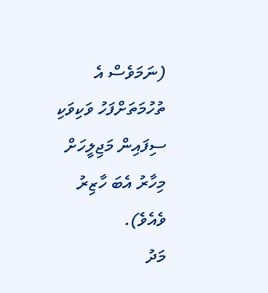(ނަމަވެސް އެ ތުހުމަތަށްފަހު ވަކިވަކި ސިފައިން މަޖިލީހަށް މިހާރު އެބަ ހާޒިރު ވެއެވެ).
މަދު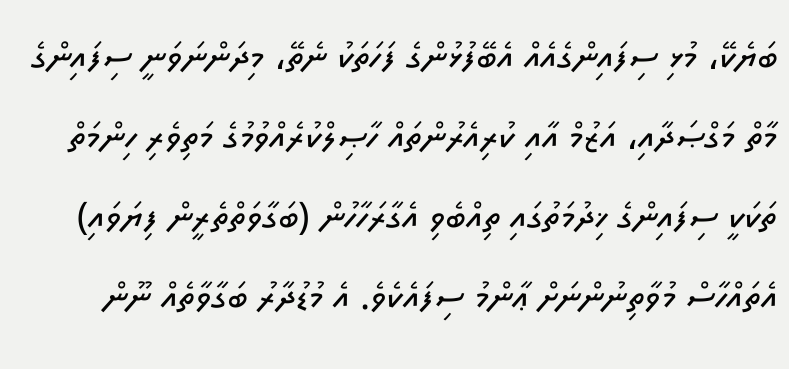ބަޔެކޭ، މުޅި ސިފައިންގެއެއް އެބޭފުޅުންގެ ފަހަތަކު ނެތޭ، މިދަންނަވަނީ ސިފައިންގެ  މާތް މަގްޞަދާއި، އަޒުމް އާއި ކުރިއެރުންތައް ހާޞިލްކުރެއްވުމުގެ މަތިވެރި ހިންމަތް ތަކަކީ ސިފައިންގެ ޚިދުމަތުގައި ތިއްބެވި އެގާރަހާހުން (ބަގާވަތްތެރީން ފިޔަވައި) އެތައްހާސް މުވާތިނުންނަށް ޢާންމު ސިފައެކެވެ. އެ މުޑުދާރު ބަގާވާތެއް ނޫން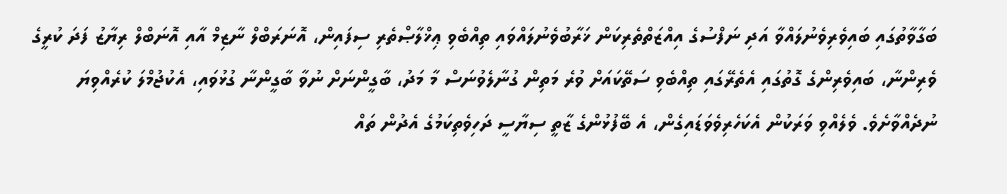ބަގާވާތުގައި ބައިވެރިވެނުލައްވާ އަދި ނަފްސުގެ އިއްޒަތްތެރިކަން ޚަރާބުވެނުލައްވައި ތިއްބެވި ޢިޚްލާޞްތެރި ސިފައިން، އޮނަރަބްލް ނާޒިމް އާއި އޮނަބްލް ރިޔާޒު ފަދަ ކުރީގެ ވެރިންނާ، ބައިވެރިންގެ ގޮތުގައި އެތެރޭގައި ތިއްބެވި ސަތޭކައަށް ވުރެ މަތިން ގުނާލެވުނަސް މާ މަދު، ބާގީންނަށް ނުވާ ބާގީންނާ ގުޅުވައި، އެކުޖުމްލަ ކުރެއްވިޔަ ނުދެއްވާށެވެ. ވެލެއްވި ވަރަކުން އެކަހެރިވެވަޑައިގެން، އެ ބޭފުޅުންގެ ޒާތީ ސިޔާސީ ދަހިވެތިކަމުގެ އެދުން ތައް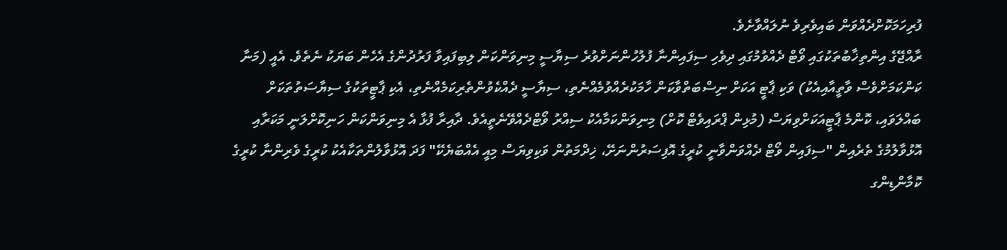ފުރިހަމަކޮށްދެއްވަން ބައިވެރިވެ ނުލައްވާށެވެ.
ރާއްޖޭގެ އިންތިޚާބުތަކުގައި ވޯޓް ދެއްވުމުގައި ދިވެހި ސިފައިންނާ ފުލުހުންނަށްވުރެ ސިޔާސީ މިނިވަންކަން ލިބިފައިވާ ފަރުދުންގެ އެހެން ބަޔަކު ނެތެވެ. އެއީ (މަނާ ކަންކަމަށްވެސް ވާތީއާއިއެކު) ވަކި ޕާޓީ އަކަށް ނިސްބަތްވާކަން ހާމަކުރެއްވުމެއްނެތި، ސިޔާސީ ދެއްކެވުންތެރިކަމެއްނެތި، އެކި ޕާޓީތަކުގެ ސިޔާސަތުތަކަށް ބައްލަވައި، ކޮންމެ ޕާޓީއަކަށްވިޔަސް (މުޅިން ޕްރައިވެޓް ކޮށް) މިނިވަންކަމާއެކު ސިއްރު ވޯޓްދެއްވޭނެތީއެވެ. ދާއިރާ ފުޅާ އެ މިނިވަންކަން ހަނިކޮށްލަނީ މަކަރާއި އޮޅުވާލުމުގެ ތެރެއިން "ސިފައިން ވޯޓް ދެއްވަންވާނީ ކުރީގެ އޮފިސަރުންނަށޭ، ޚިދްމަތުން ވަކިވިޔަސް މިއީ އެއްބަޔެކޭ" ފަދަ އޮޅުވާލުންތަކާއެކު ކުރީގެ ވެރިންނާ ކުރީގެ ކޮމާންޑިންގ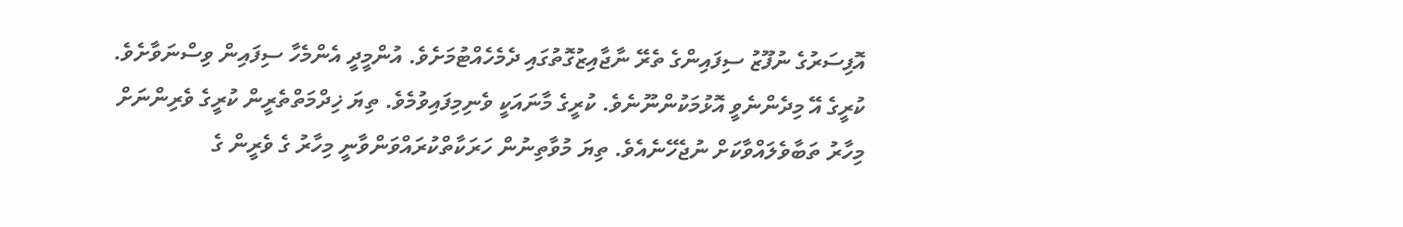އޮފިސަރުގެ ނުފޫޒު ސިފައިންގެ ތެރޭ ނާޖާއިޒުގޮތުގައި ދެމެހެއްޓުމަށެވެ. އުންމީދީ އެންމެހާ ސިފައިން ވިސްނަވާށެވެ. ކުރީގެ އޭ މިދެންނެވީ އޮޅުމަކުންނޫނެވެ. ކުރީގެ މާނައަކީ ވެނިމިފައިވުމެވެ. ތިޔަ ޚިދްމަތްތެރީން ކުރީގެ ވެރިންނަށް މިހާރު ތަބާވެލައްވާކަށް ނުޖެހޭނެއެވެ. ތިޔަ މުވާތިނުން ހަރަކާތްކުރައްވަންވާނީ މިހާރު ގެ ވެރީން ގެ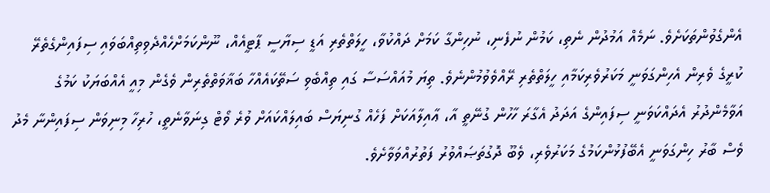އެންގެވުންތަކަށެވެ. ނަމެއް އަމުދުން ނެތި، ކަމުން ނުފެނި، ނުހިންގާ ކަމަށް ދައްކުވާ، ހީލަތްތެރި އަޑީ ސިޔާސީ ޕާޓީއެއް، ނޫންކަމަށްހެއްދެވިތިއްބަވައި ސިފައިންގެތެރޭ ކުރީގެ ވެރިން އެހިންގަވަނީ މަކަރުވެރިކަމާއި ހީލަތްތެރި ރޭއްވެވުމުންނެވެ. ތިޔަ މުއައްސަސާ ގައި ތިއްބެވި ސަތޭކައެއްހާ ބަޣާވަތްތެރިން ވެގެން މިއީ އެއްބަޔަކު ކަމުގެ އަވާމެންދުރު އެދައްކަވަނީ ސިފައިންގެ އަދަދު އެގާރަ ހާހުން ގުނޭތީ އާ، ޢާއިލާއަކަށް ފަހެއް ގުނިޔަސް ބައިލައްކައަށް ވުރެ ވޯޓް ގިނަވާނެތީ، ހުރިހާ މިނިވަން ސިފައިންނާ މެދު ވެސް ބާރު ހިންގަވަނީ އެބޭފުޅުންކަމުގެ މަކަރުވެރި، ވެބޫ ދޮގުތަޞައްވުރު ފަތުރުއްވަވާށެވެ.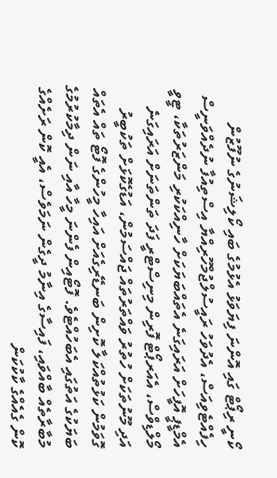ކޯނީ ރިޕޯޓް ގައި އޮންނަ ފިޔަވަޅު އެޅުމުގެ ބައި ކޯލިޝަނުގެ ނުފޫޒުން ހިފެއްޓެވިއަސް، އެދުވަހު ރައީސުލްޖުމްހޫރިއްޔާ އިސްތިއުފާ ނުދެއްވަނީސް އެމްޑީޕީ އޮފީހަށް އަރައިގަނެ އެތައްބަޔަކަށް ހާނިއްކަކުރި މަންޒަރުތަކާ، ޓީވީ މޯލްޑިވްސް، އެއަރޕޯޓް ފޮރިން މިނިސްޓްރީ ފަދަ ތަންތަނަށް އަރައިގަނެ އަދި މޫނުތަކަށް ހުތުރު ވައްތަރުތައް ޖައްސަމުން، އަޑުގެކޮޅަށް ތަކުބީރު ގޮވަމުން ކަޅުތުއްކަލާ ކޮށިން ބަނޑޭރިގެއަށް އައިހާ މީހުންގެ ފޮޓޯ ތައް އެތައް ބަޔަކުގެ އަތުގައި އެބަހުއްޓެވެ. ފޮޓޯއިން ފެންނަ މީހާ އާއި ނަން ދިމާކުރުމުގެ މުބާރާތެއް ބާއްވައި، ފައިސާގެ އިނާމު ދީގެން ނަމަވެސް، އެއީ ކޮން ރަށެއްގެ ކޮން ގެއެއްގެ ކާކުކަން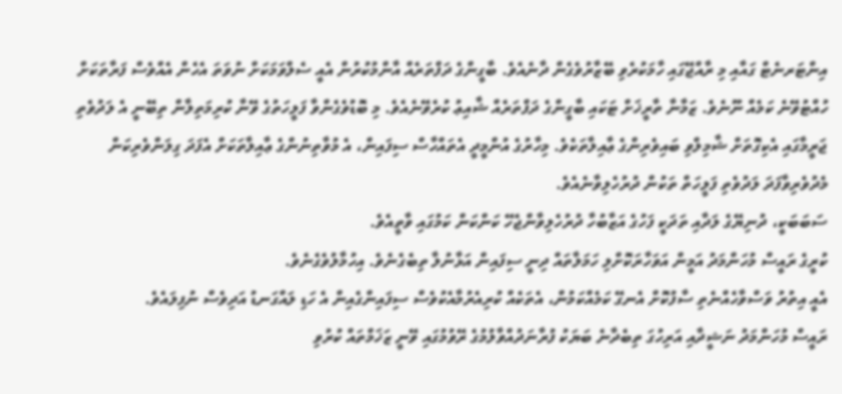އިންޓަރނެޓް ގައާއި މި ރާއްޖޭގައި ހާމަކުރެވި ބޭޒާރުވެގެން ދާނެއެވެ. ބާގީންގެ ދަފްތަރެއް އާންމުކުރުން އެއީ ސެލްވަމަކަށް ނުވަތަ އެހެން އެއްވެސް ފަރާތަކަށް ހުއްޓުވޭނެ ކަމެއް ނޫނެވެ. ޒަމާނާ ތާރީޚަށް ޓަކައި ބާގީންގެ ދަފްތަރެއް ޝާއިޢު ކުރެވޭނެއެވެ. މި ބޮޑުވެގެންވާ ފަލީހަތުގެ ވޭނާ ކުރިމަތިލާން ތިބޭނީ އެ ލަދުވެތި ޖަރީމާގައި އެކިގޮތަށް ޝާމިލްވި ބައިވެރިންގެ ޢާއިލާތަކެވެ. މިހާރުގެ އުންމީދީ އެތައްހާސް ސިފައިން، އެ މުވާތިނުންގެ ޢާއިލާތަކަށް އެފަދަ ގިލަންވެރިކަން މެދުވެރިވާފަދަ ލަދުވެތި ފަލީހަތް ތަކުން ދުރުހެލިވާނެއެވެ.
ސަބަބަކީ، ދުނިޔޭގެ ލަދާއި ތަދަކީ ފަހުގެ އަޒާބުހާ ދުރުހެލިވާންޖެހޭ ކަންކަން ކަމުގައި ވާތީއެވެ.
ކުރީގެ ރައީސް މުހަންމަދު އަމީން އަވަހާރަކޮށްލި ހަމަލާތައް ދިނީ ސިފައިން އަޅާނުލާ ތިބެގެނެވެ. އިހުމާލުވެގެނެވެ.
އެއީ އިތުރު ވަސްވާހެއްނެތި ސާފުކޮށް އެނގޭ ކަމެއްކަމުން، އެތަކެއް ކުރިއެރުމާއެކުވެސް ސިފައިންގެއިން އެ ހަޑި ލައްގަނޑު އަދިވެސް ނުފިލައެވެ.
ރައީސް މުހަންމަދު ނަޝީދާއި އަރިހުގަ ތިބެދާނެ ބަޔަކު ފުރާނަދުއްވާލުމުގެ ރޭވުމުގައި ވޭނީ ޒަޚަމްތައް ކުރުވި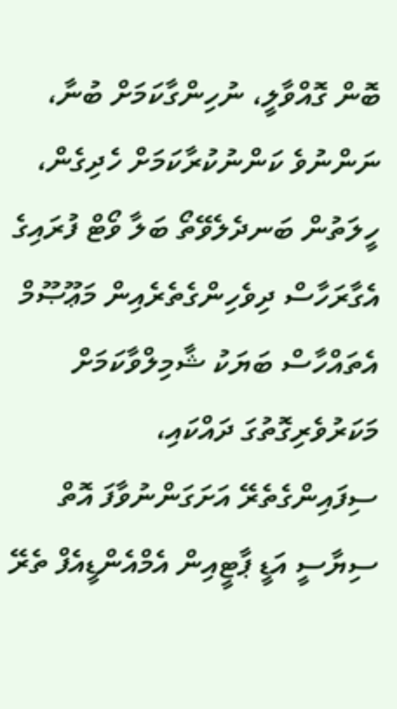ބޮން ގޮއްވާލީ، ނުހިންގާކަމަށް ބުނާ، ނަންނުވެ ކަންނުކުރާކަމަށް ހެދިގެން، ހީލަތުން ބަނދެލެވޭތޯ ބަލާ ވޯޓް ފުރައިގެ އެގާރަހާސް ދިވެހިންގެތެރެއިން މަޢޫޞޫމް އެތައްހާސް ބަޔަކު ޝާމިލްވާކަމަށް މަކަރުވެރިގޮތުގަ ދައްކައި، ސިފައިންގެތެރޭ އަށަގަންނުވާފަ އޮތް ސިޔާސީ އަޑީ ޕާޓީއިން އެމްއެންޑީއެފް ތެރޭ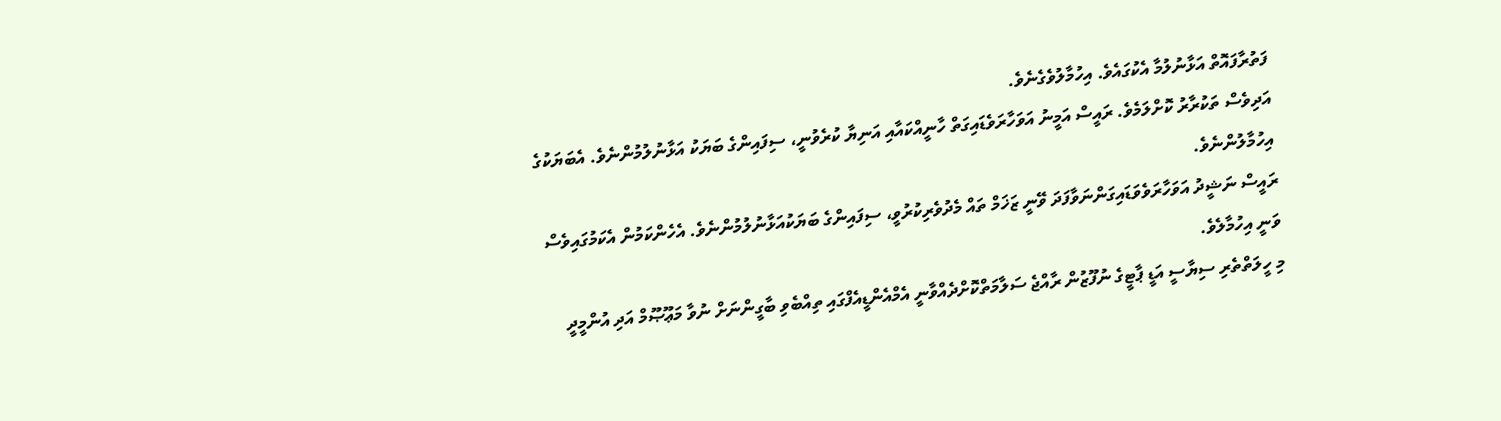ފަތުރާފައޮތް އަޅާނުލުމާ އެކުގައެވެ. އިހުމާލުވެގެނެވެ.
އަދިވެސް ތަކުރާރު ކޮށްލަމެވެ. ރައީސް އަމީނު އަވަހާރަވެޑައިގަތް ހާނީއްކައާއި އަނިޔާ ކުރެވުނީ، ސިފައިންގެ ބަޔަކު އަޅާނުލުމުންނެވެ. އެބަޔަކުގެ އިހުމާލުންނެވެ.
ރައީސް ނަޝީދު އަވަހާރަވެވަޑައިގަންނަވާފަދަ ވޭނީ ޒަޚަމް ތައް މެދުވެރިކުރުވީ، ސިފައިންގެ ބަޔަކުއަޅާނުލުމުންނެވެ. އެހެންކަމުން އެކަމުގައިވެސް ވަނީ އިހުމާލެވެ.
މި ހީލަތްތެރި ސިޔާސީ އަޑީ ޕާޓީގެ ނުފޫޒުން ރާއްޖެ ސަލާމަތްކޮށްދެއްވާނީ އެމްއެންޑީއެފްގައި ތިއްބެވި ބާގީންނަށް ނުވާ މަޢޫޞޫމް އަދި އުންމީދީ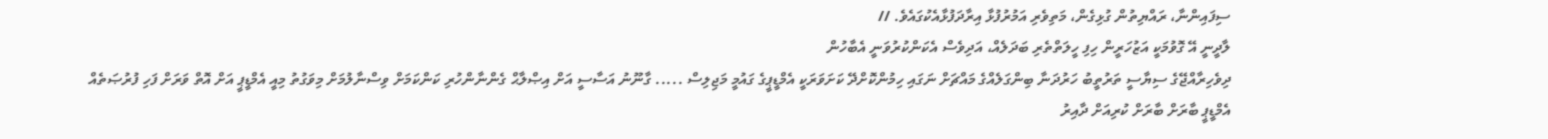ސިފައިންނާ، ރައްޔިތުން ގުޅިގެން، މަތިވެރި އަމުރުފުޅާ އިރާދަފުޅާއެކުގައެވެ. //
ލާދީނީ އޭ ގޮވުމަކީ އަޒުހަރީން ހިފި ހީލަތްތެރި ބަދަލެއް، އަދިވެސް އެކަންކުރުވަނީ އެބާހުން
ދިވެހިރާއްޖޭގެ ސިޔާސީ ތަރުތީބު ހަރުދަނާ ބިންގަލެއްގެ މައްޗަށް ނަގައި ހިމުންކޮށްދޭ ކަށަވަރަކީ އެމްޑީޕީގެ ގައުމީ މަޖިލިސް ..... ގާނޫނު އަސާސީ އަށް އިޞްލާޙް ގެންނާންހުރި ކަންކަމަށް ވިސްނާލުމަށް މިވަގުތު މިއީ އެމްޑީޕީ އަށް އޮތް ވަރަށް ފަހި ފުރުޞަތެއް
އެމްޑީޕީ ބާރަށް ބާރަށް ކުރިއަށް ދާއިރު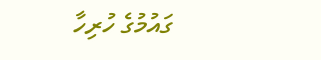ގައުމުގެ ހުރިހާ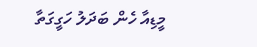މީޑިއާ ހެން ބަދަލު ހަގީގަތާ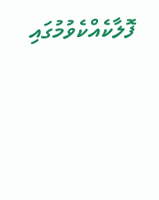ފޮލާކެއްކެވުމުގައި